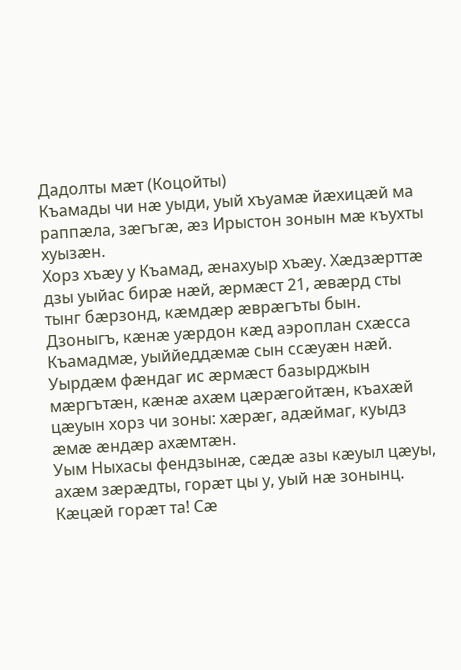Дадолты мæт (Коцойты)
Къамады чи нæ уыди, уый хъуамæ йæхицæй ма раппæла, зæгъгæ, æз Ирыстон зонын мæ къухты хуызæн.
Хорз хъæу у Къамад, æнахуыр хъæу. Хæдзæрттæ дзы уыйас бирæ нæй, æрмæст 21, æвæрд сты тынг бæрзонд, кæмдæр æврæгъты бын. Дзоныгъ, кæнæ уæрдон кæд аэроплан схæсса Къамадмæ, уыййеддæмæ сын ссæуæн нæй. Уырдæм фæндаг ис æрмæст базырджын мæргътæн, кæнæ ахæм цæрæгойтæн, къахæй цæуын хорз чи зоны: хæрæг, адæймаг, куыдз æмæ æндæр ахæмтæн.
Уым Ныхасы фендзынæ, сæдæ азы кæуыл цæуы, ахæм зæрæдты, горæт цы у, уый нæ зонынц. Кæцæй горæт та! Сæ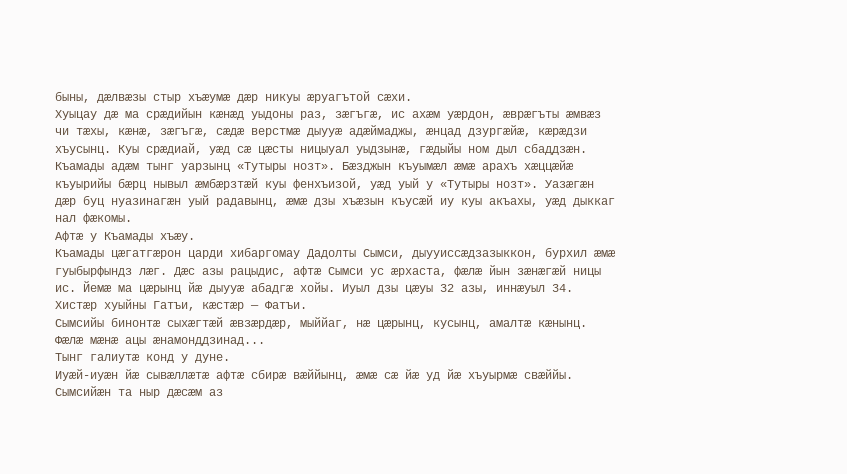быны, дæлвæзы стыр хъæумæ дæр никуы æруагътой сæхи.
Хуыцау дæ ма срæдийын кæнæд уыдоны раз, зæгъгæ, ис ахæм уæрдон, æврæгъты æмвæз чи тæхы, кæнæ, зæгъгæ, сæдæ верстмæ дыууæ адæймаджы, æнцад дзургæйæ, кæрæдзи хъусынц. Куы срæдиай, уæд сæ цæсты ницыуал уыдзынæ, гæдыйы ном дыл сбаддзæн.
Къамады адæм тынг уарзынц «Тутыры нозт». Бæзджын къуымæл æмæ арахъ хæццæйæ къуырийы бæрц нывыл æмбæрзтæй куы фенхъизой, уæд уый у «Тутыры нозт». Уазæгæн дæр буц нуазинагæн уый радавынц, æмæ дзы хъæзын къусæй иу куы акъахы, уæд дыккаг нал фæкомы.
Афтæ у Къамады хъæу.
Къамады цæгатгæрон царди хибаргомау Дадолты Сымси, дыууиссæдзазыккон, бурхил æмæ гуыбырфындз лæг. Дæс азы рацыдис, афтæ Сымси ус æрхаста, фæлæ йын зæнæгæй ницы ис. Йемæ ма цæрынц йæ дыууæ абадгæ хойы. Иуыл дзы цæуы 32 азы, иннæуыл 34. Хистæр хуыйны Гатъи, кæстæр — Фатъи.
Сымсийы бинонтæ сыхæгтæй æвзæрдæр, мыййаг, нæ цæрынц, кусынц, амалтæ кæнынц.
Фæлæ мæнæ ацы æнамонддзинад...
Тынг галиутæ конд у дуне.
Иуæй-иуæн йæ сывæллæтæ афтæ сбирæ вæййынц, æмæ сæ йæ уд йæ хъуырмæ свæййы. Сымсийæн та ныр дæсæм аз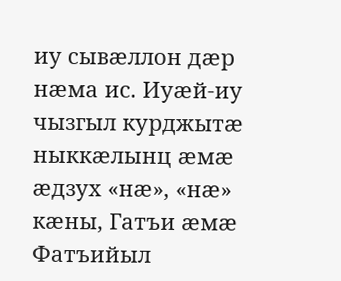иу сывæллон дæр нæма ис. Иуæй-иу чызгыл курджытæ ныккæлынц æмæ æдзух «нæ», «нæ» кæны, Гатъи æмæ Фатъийыл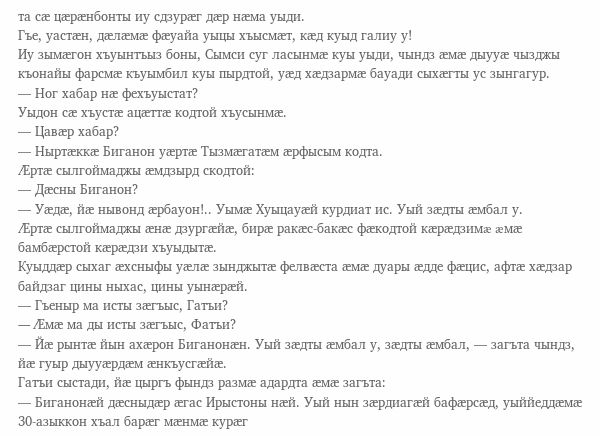та сæ цæрæнбонты иу сдзурæг дæр нæма уыди.
Гъе, уастæн, дæлæмæ фæуайа уыцы хъысмæт, кæд куыд галиу у!
Иу зымæгон хъуынтъыз боны, Сымси суг ласынмæ куы уыди, чындз æмæ дыууæ чызджы къонайы фарсмæ къуымбил куы пырдтой, уæд хæдзармæ бауади сыхæгты ус зынгагур.
— Ног хабар нæ фехъуыстат?
Уыдон сæ хъустæ ацæттæ кодтой хъусынмæ.
— Цавæр хабар?
— Ныртæккæ Биганон уæртæ Тызмæгатæм æрфысым кодта.
Æртæ сылгоймаджы æмдзырд скодтой:
— Дæсны Биганон?
— Уæдæ, йæ нывонд æрбауон!.. Уымæ Хуыцауæй курдиат ис. Уый зæдты æмбал у.
Æртæ сылгоймаджы æнæ дзургæйæ, бирæ ракæс-бакæс фæкодтой кæрæдзимæ æмæ бамбæрстой кæрæдзи хъуыдытæ.
Куыддæр сыхаг æхсныфы уæлæ зынджытæ фелвæста æмæ дуары æдде фæцис, афтæ хæдзар байдзаг цины ныхас, цины уынæрæй.
— Гъеныр ма исты зæгъыс, Гатъи?
— Æмæ ма ды исты зæгъыс, Фатъи?
— Йæ рынтæ йын ахæрон Биганонæн. Уый зæдты æмбал у, зæдты æмбал, — загъта чындз, йæ гуыр дыууæрдæм æнкъусгæйæ.
Гатъи сыстади, йæ цыргъ фындз размæ адардта æмæ загъта:
— Биганонæй дæсныдæр æгас Ирыстоны нæй. Уый нын зæрдиагæй бафæрсæд, уыййеддæмæ 30-азыккон хъал барæг мæнмæ курæг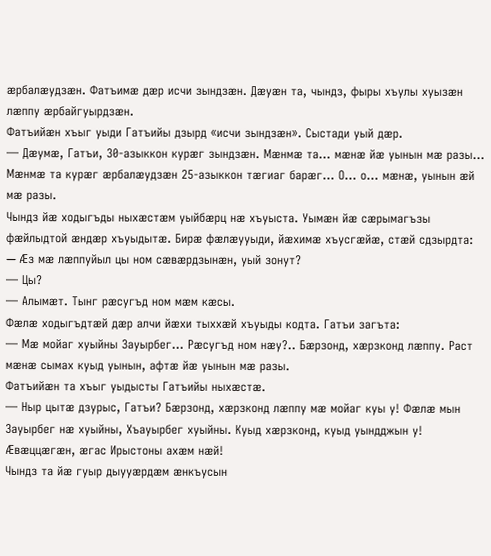æрбалæудзæн. Фатъимæ дæр исчи зындзæн. Дæуæн та, чындз, фыры хъулы хуызæн лæппу æрбайгуырдзæн.
Фатъийæн хъыг уыди Гатъийы дзырд «исчи зындзæн». Сыстади уый дæр.
— Дæумæ, Гатъи, 30-азыккон курæг зындзæн. Мæнмæ та... мæнæ йæ уынын мæ разы... Мæнмæ та курæг æрбалæудзæн 25-азыккон тæгиаг барæг... О... о... мæнæ, уынын æй мæ разы.
Чындз йæ ходыгъды ныхæстæм уыйбæрц нæ хъуыста. Уымæн йæ сæрымагъзы фæйлыдтой æндæр хъуыдытæ. Бирæ фæлæууыди, йæхимæ хъусгæйæ, стæй сдзырдта:
— Æз мæ лæппуйыл цы ном сæвæрдзынæн, уый зонут?
— Цы?
— Алымæт. Тынг рæсугъд ном мæм кæсы.
Фæлæ ходыгъдтæй дæр алчи йæхи тыххæй хъуыды кодта. Гатъи загъта:
— Мæ мойаг хуыйны Зауырбег... Рæсугъд ном нæу?.. Бæрзонд, хæрзконд лæппу. Раст мæнæ сымах куыд уынын, афтæ йæ уынын мæ разы.
Фатъийæн та хъыг уыдысты Гатъийы ныхæстæ.
— Ныр цытæ дзурыс, Гатъи? Бæрзонд, хæрзконд лæппу мæ мойаг куы у! Фæлæ мын Зауырбег нæ хуыйны, Хъауырбег хуыйны. Куыд хæрзконд, куыд уындджын у! Æвæццæгæн, æгас Ирыстоны ахæм нæй!
Чындз та йæ гуыр дыууæрдæм æнкъусын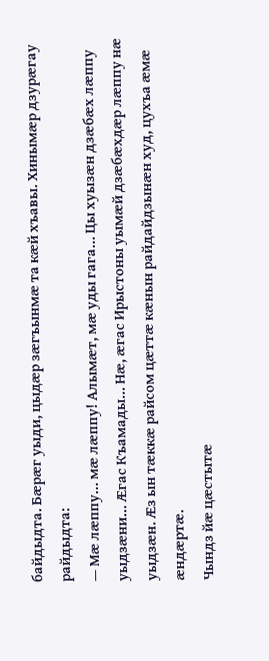байдыдта. Бæрæг уыди, цыдæр зæгъынмæ та кæй хъавы. Хинымæр дзурæгау райдыдта:
— Мæ лæппу... мæ лæппу! Алымæт, мæ уды гага... Цы хуызæн дзæбæх лæппу уыдзæни... Æгас Къамады... Нæ, æгас Ирыстоны уымæй дзæбæхдæр лæппу нæ уыдзæн. Æз ын тæккæ райсом цæттæ кæнын райдайдзынæн худ, цухъа æмæ æндæртæ.
Чындз йæ цæстытæ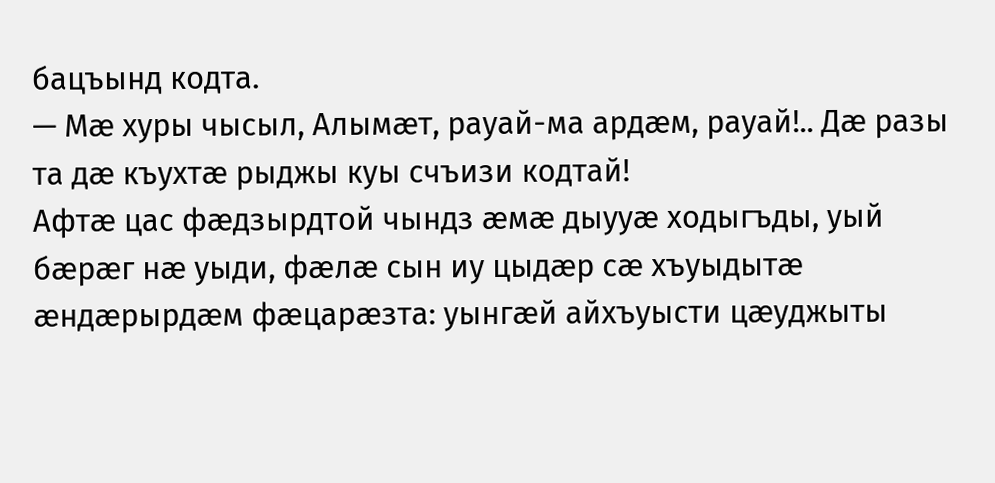бацъынд кодта.
— Мæ хуры чысыл, Алымæт, рауай-ма ардæм, рауай!.. Дæ разы та дæ къухтæ рыджы куы счъизи кодтай!
Афтæ цас фæдзырдтой чындз æмæ дыууæ ходыгъды, уый бæрæг нæ уыди, фæлæ сын иу цыдæр сæ хъуыдытæ æндæрырдæм фæцарæзта: уынгæй айхъуысти цæуджыты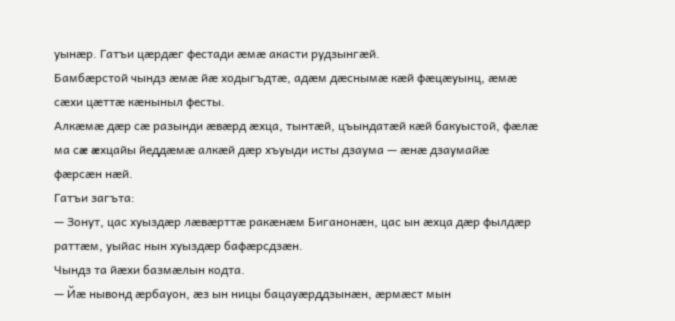уынæр. Гатъи цæрдæг фестади æмæ акасти рудзынгæй.
Бамбæрстой чындз æмæ йæ ходыгъдтæ, адæм дæснымæ кæй фæцæуынц, æмæ сæхи цæттæ кæныныл фесты.
Алкæмæ дæр сæ разынди æвæрд æхца, тынтæй, цъындатæй кæй бакуыстой, фæлæ ма сæ æхцайы йеддæмæ алкæй дæр хъуыди исты дзаума — æнæ дзаумайæ фæрсæн нæй.
Гатъи загъта:
— Зонут, цас хуыздæр лæвæрттæ ракæнæм Биганонæн, цас ын æхца дæр фылдæр раттæм, уыйас нын хуыздæр бафæрсдзæн.
Чындз та йæхи базмæлын кодта.
— Йæ нывонд æрбауон, æз ын ницы бацауæрддзынæн, æрмæст мын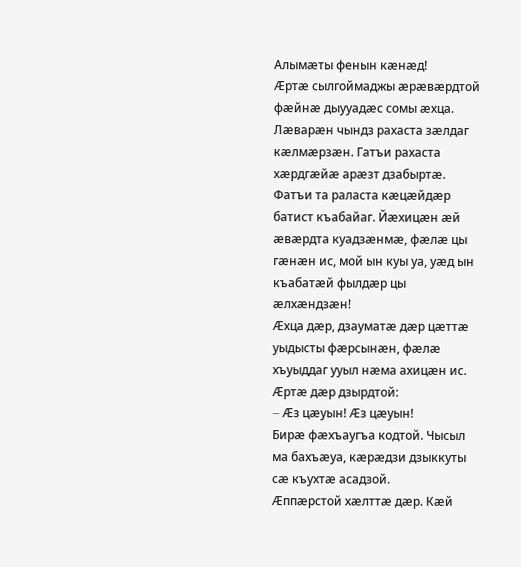Алымæты фенын кæнæд!
Æртæ сылгоймаджы æрæвæрдтой фæйнæ дыууадæс сомы æхца. Лæварæн чындз рахаста зæлдаг кæлмæрзæн. Гатъи рахаста хæрдгæйæ арæзт дзабыртæ. Фатъи та раласта кæцæйдæр батист къабайаг. Йæхицæн æй æвæрдта куадзæнмæ, фæлæ цы гæнæн ис, мой ын куы уа, уæд ын къабатæй фылдæр цы æлхæндзæн!
Æхца дæр, дзауматæ дæр цæттæ уыдысты фæрсынæн, фæлæ хъуыддаг ууыл нæма ахицæн ис.
Æртæ дæр дзырдтой:
— Æз цæуын! Æз цæуын!
Бирæ фæхъаугъа кодтой. Чысыл ма бахъæуа, кæрæдзи дзыккуты сæ къухтæ асадзой.
Æппæрстой хæлттæ дæр. Кæй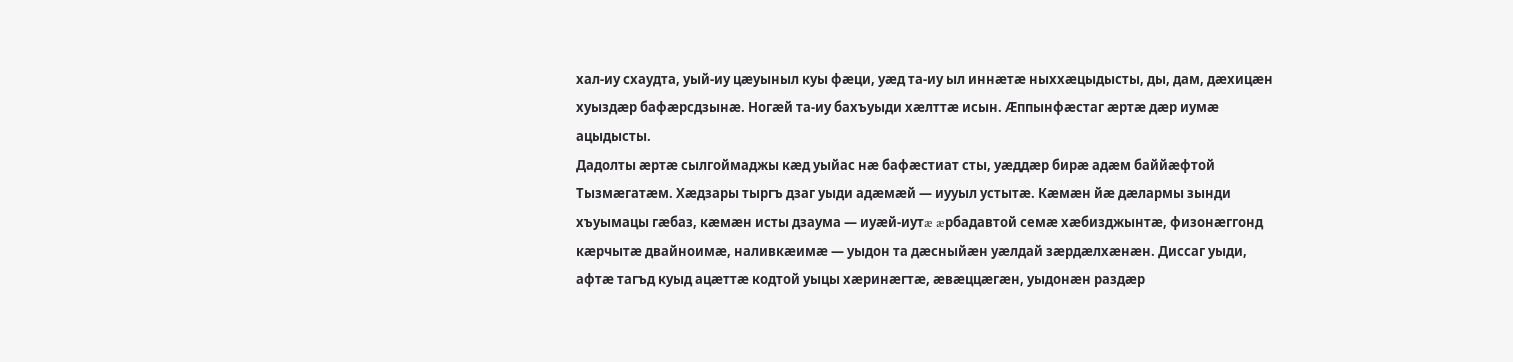хал-иу схаудта, уый-иу цæуыныл куы фæци, уæд та-иу ыл иннæтæ ныххæцыдысты, ды, дам, дæхицæн хуыздæр бафæрсдзынæ. Ногæй та-иу бахъуыди хæлттæ исын. Æппынфæстаг æртæ дæр иумæ ацыдысты.
Дадолты æртæ сылгоймаджы кæд уыйас нæ бафæстиат сты, уæддæр бирæ адæм баййæфтой Тызмæгатæм. Хæдзары тыргъ дзаг уыди адæмæй — иууыл устытæ. Кæмæн йæ дæлармы зынди хъуымацы гæбаз, кæмæн исты дзаума — иуæй-иутæ æрбадавтой семæ хæбизджынтæ, физонæггонд кæрчытæ двайноимæ, наливкæимæ — уыдон та дæсныйæн уæлдай зæрдæлхæнæн. Диссаг уыди, афтæ тагъд куыд ацæттæ кодтой уыцы хæринæгтæ, æвæццæгæн, уыдонæн раздæр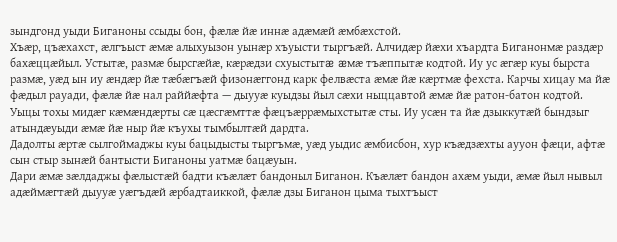зындгонд уыди Биганоны ссыды бон, фæлæ йæ иннæ адæмæй æмбæхстой.
Хъæр, цъæхахст, æлгъыст æмæ алыхуызон уынæр хъуысти тыргъæй. Алчидæр йæхи хъардта Биганонмæ раздæр бахæццæйыл. Устытæ, размæ бырсгæйæ, кæрæдзи схуыстытæ æмæ тъæппытæ кодтой. Иу ус æгæр куы бырста размæ, уæд ын иу æндæр йæ тæбæгъæй физонæггонд карк фелвæста æмæ йæ кæртмæ фехста. Карчы хицау ма йæ фæдыл рауади, фæлæ йæ нал раййæфта — дыууæ куыдзы йыл сæхи ныццавтой æмæ йæ ратон-батон кодтой. Уыцы тохы мидæг кæмæндæрты сæ цæсгæмттæ фæцъæррæмыхстытæ сты. Иу усæн та йæ дзыккутæй бындзыг атындæуыди æмæ йæ ныр йæ къухы тымбылтæй дардта.
Дадолты æртæ сылгоймаджы куы бацыдысты тыргъмæ, уæд уыдис æмбисбон, хур къæдзæхты аууон фæци, афтæ сын стыр зынæй бантысти Биганоны уатмæ бацæуын.
Дари æмæ зæлдаджы фæлыстæй бадти къæлæт бандоныл Биганон. Къæлæт бандон ахæм уыди, æмæ йыл нывыл адæймæгтæй дыууæ уæгъдæй æрбадтаиккой, фæлæ дзы Биганон цыма тыхтъыст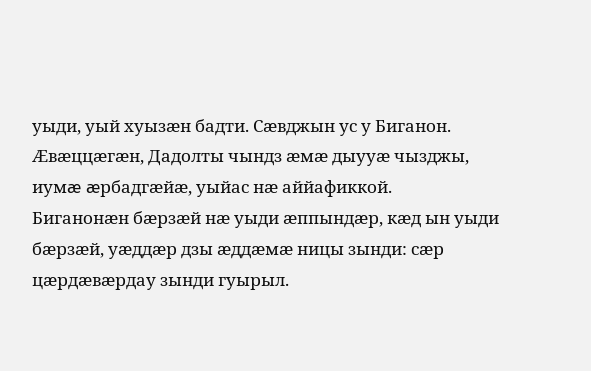уыди, уый хуызæн бадти. Сæвджын ус у Биганон. Æвæццæгæн, Дадолты чындз æмæ дыууæ чызджы, иумæ æрбадгæйæ, уыйас нæ аййафиккой.
Биганонæн бæрзæй нæ уыди æппындæр, кæд ын уыди бæрзæй, уæддæр дзы æддæмæ ницы зынди: сæр цæрдæвæрдау зынди гуырыл.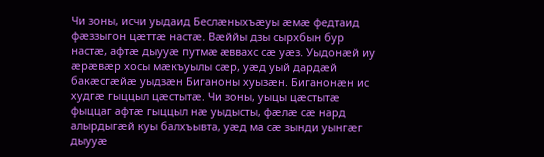Чи зоны, исчи уыдаид Беслæныхъæуы æмæ федтаид фæззыгон цæттæ настæ. Вæййы дзы сырхбын бур настæ, афтæ дыууæ путмæ æввахс сæ уæз. Уыдонæй иу æрæвæр хосы мæкъуылы сæр, уæд уый дардæй бакæсгæйæ уыдзæн Биганоны хуызæн. Биганонæн ис худгæ гыццыл цæстытæ. Чи зоны, уыцы цæстытæ фыццаг афтæ гыццыл нæ уыдысты, фæлæ сæ нард алырдыгæй куы балхъывта, уæд ма сæ зынди уынгæг дыууæ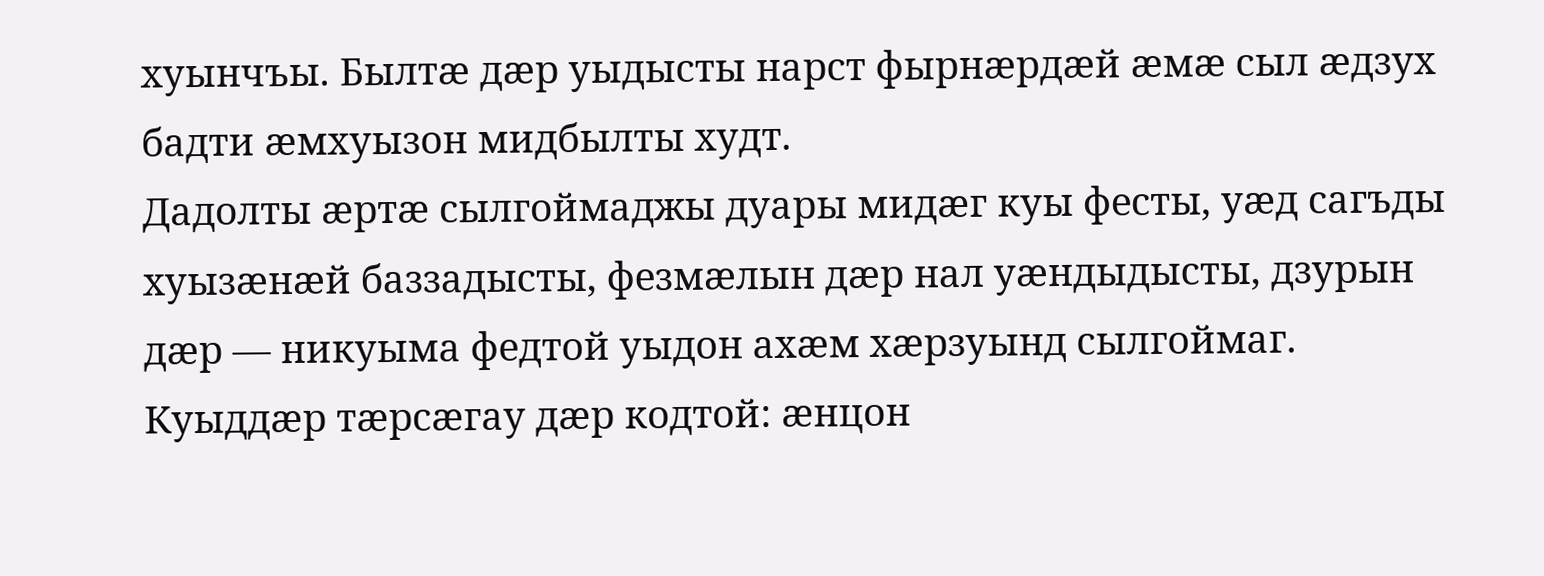хуынчъы. Былтæ дæр уыдысты нарст фырнæрдæй æмæ сыл æдзух бадти æмхуызон мидбылты худт.
Дадолты æртæ сылгоймаджы дуары мидæг куы фесты, уæд сагъды хуызæнæй баззадысты, фезмæлын дæр нал уæндыдысты, дзурын дæр — никуыма федтой уыдон ахæм хæрзуынд сылгоймаг. Куыддæр тæрсæгау дæр кодтой: æнцон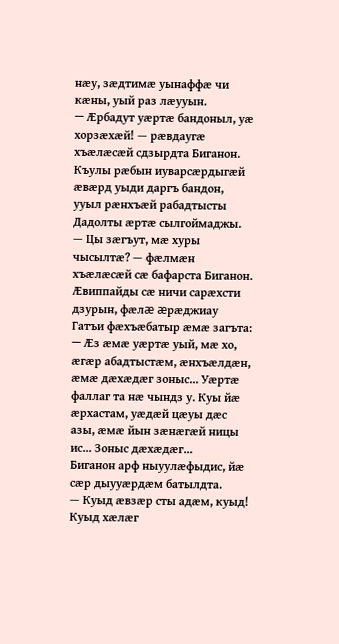нæу, зæдтимæ уынаффæ чи кæны, уый раз лæууын.
— Æрбадут уæртæ бандоныл, уæ хорзæхæй! — рæвдаугæ хъæлæсæй сдзырдта Биганон.
Къулы рæбын иуварсæрдыгæй æвæрд уыди даргъ бандон, ууыл рæнхъæй рабадтысты Дадолты æртæ сылгоймаджы.
— Цы зæгъут, мæ хуры чысылтæ? — фæлмæн хъæлæсæй сæ бафарста Биганон.
Æвиппайды сæ ничи сарæхсти дзурын, фæлæ æрæджиау Гатъи фæхъæбатыр æмæ загъта:
— Æз æмæ уæртæ уый, мæ хо, æгæр абадтыстæм, æнхъæлдæн, æмæ дæхæдæг зоныс... Уæртæ фаллаг та нæ чындз у. Куы йæ æрхастам, уæдæй цæуы дæс азы, æмæ йын зæнæгæй ницы ис... Зоныс дæхæдæг...
Биганон арф ныуулæфыдис, йæ сæр дыууæрдæм батылдта.
— Куыд æвзæр сты адæм, куыд! Куыд хæлæг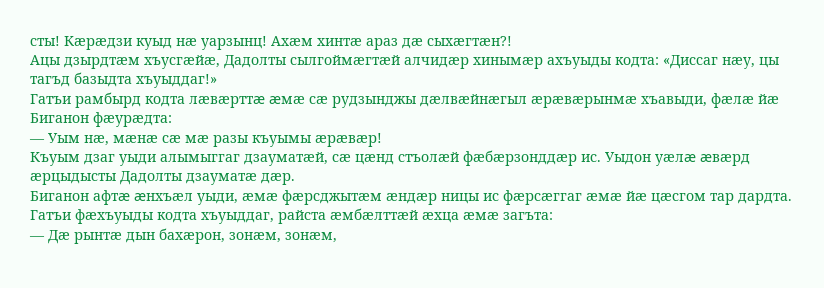сты! Кæрæдзи куыд нæ уарзынц! Ахæм хинтæ араз дæ сыхæгтæн?!
Ацы дзырдтæм хъусгæйæ, Дадолты сылгоймæгтæй алчидæр хинымæр ахъуыды кодта: «Диссаг нæу, цы тагъд базыдта хъуыддаг!»
Гатъи рамбырд кодта лæвæрттæ æмæ сæ рудзынджы дæлвæйнæгыл æрæвæрынмæ хъавыди, фæлæ йæ Биганон фæурæдта:
— Уым нæ, мæнæ сæ мæ разы къуымы æрæвæр!
Къуым дзаг уыди алымыггаг дзауматæй, сæ цæнд стъолæй фæбæрзонддæр ис. Уыдон уæлæ æвæрд æрцыдысты Дадолты дзауматæ дæр.
Биганон афтæ æнхъæл уыди, æмæ фæрсджытæм æндæр ницы ис фæрсæггаг æмæ йæ цæсгом тар дардта. Гатъи фæхъуыды кодта хъуыддаг, райста æмбæлттæй æхца æмæ загъта:
— Дæ рынтæ дын бахæрон, зонæм, зонæм,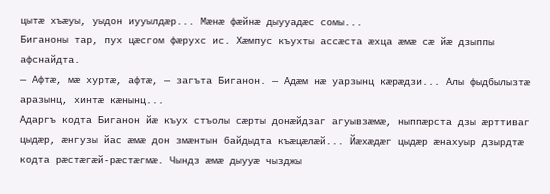цытæ хъæуы, уыдон иууылдæр... Мæнæ фæйнæ дыууадæс сомы...
Биганоны тар, пух цæсгом фæрухс ис. Хæмпус къухты ассæста æхца æмæ сæ йæ дзыппы афснайдта.
— Афтæ, мæ хуртæ, афтæ, — загъта Биганон. — Адæм нæ уарзынц кæрæдзи... Алы фыдбылызтæ аразынц, хинтæ кæнынц...
Адаргъ кодта Биганон йæ къух стъолы сæрты донæйдзаг агуывзæмæ, ныппæрста дзы æрттиваг цыдæр, æнгузы йас æмæ дон змæнтын байдыдта къæцæлæй... Йæхæдæг цыдæр æнахуыр дзырдтæ кодта рæстæгæй-рæстæгмæ. Чындз æмæ дыууæ чызджы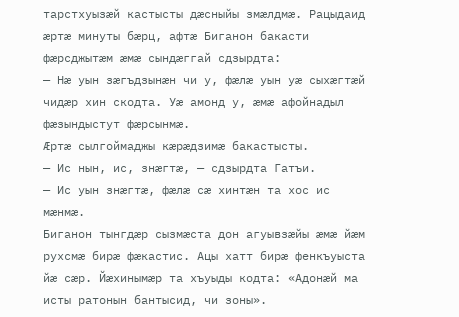тарстхуызæй кастысты дæсныйы змæлдмæ. Рацыдаид æртæ минуты бæрц, афтæ Биганон бакасти фæрсджытæм æмæ сындæггай сдзырдта:
— Нæ уын зæгъдзынæн чи у, фæлæ уын уæ сыхæгтæй чидæр хин скодта. Уæ амонд у, æмæ афойнадыл фæзындыстут фæрсынмæ.
Æртæ сылгоймаджы кæрæдзимæ бакастысты.
— Ис нын, ис, знæгтæ, — сдзырдта Гатъи.
— Ис уын знæгтæ, фæлæ сæ хинтæн та хос ис мæнмæ.
Биганон тынгдæр сызмæста дон агуывзæйы æмæ йæм рухсмæ бирæ фæкастис. Ацы хатт бирæ фенкъуыста йæ сæр. Йæхинымæр та хъуыды кодта: «Адонæй ма исты ратонын бантысид, чи зоны».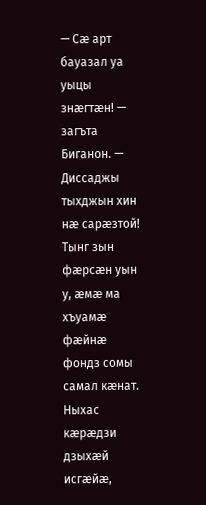— Сæ арт бауазал уа уыцы знæгтæн! — загъта Биганон. — Диссаджы тыхджын хин нæ сарæзтой! Тынг зын фæрсæн уын у, æмæ ма хъуамæ фæйнæ фондз сомы самал кæнат.
Ныхас кæрæдзи дзыхæй исгæйæ,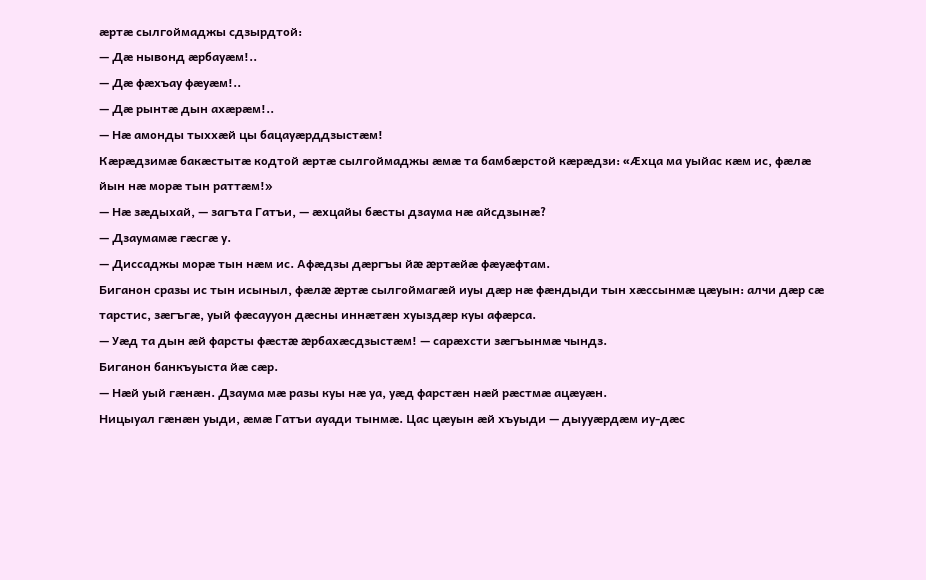æртæ сылгоймаджы сдзырдтой:
— Дæ нывонд æрбауæм!..
— Дæ фæхъау фæуæм!..
— Дæ рынтæ дын ахæрæм!..
— Нæ амонды тыххæй цы бацауæрддзыстæм!
Кæрæдзимæ бакæстытæ кодтой æртæ сылгоймаджы æмæ та бамбæрстой кæрæдзи: «Æхца ма уыйас кæм ис, фæлæ йын нæ морæ тын раттæм!»
— Нæ зæдыхай, — загъта Гатъи, — æхцайы бæсты дзаума нæ айсдзынæ?
— Дзаумамæ гæсгæ у.
— Диссаджы морæ тын нæм ис. Афæдзы дæргъы йæ æртæйæ фæуæфтам.
Биганон сразы ис тын исыныл, фæлæ æртæ сылгоймагæй иуы дæр нæ фæндыди тын хæссынмæ цæуын: алчи дæр сæ тарстис, зæгъгæ, уый фæсаууон дæсны иннæтæн хуыздæр куы афæрса.
— Уæд та дын æй фарсты фæстæ æрбахæсдзыстæм! — сарæхсти зæгъынмæ чындз.
Биганон банкъуыста йæ сæр.
— Нæй уый гæнæн. Дзаума мæ разы куы нæ уа, уæд фарстæн нæй рæстмæ ацæуæн.
Ницыуал гæнæн уыди, æмæ Гатъи ауади тынмæ. Цас цæуын æй хъуыди — дыууæрдæм иу-дæс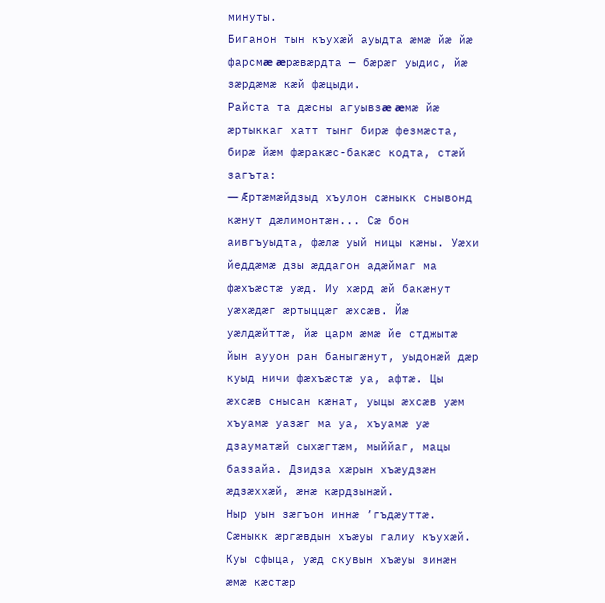минуты.
Биганон тын къухæй ауыдта æмæ йæ йæ фарсмæ æрæвæрдта — бæрæг уыдис, йæ зæрдæмæ кæй фæцыди.
Райста та дæсны агуывзæ æмæ йæ æртыккаг хатт тынг бирæ фезмæста, бирæ йæм фæракæс-бакæс кодта, стæй загъта:
— Æртæмæйдзыд хъулон сæныкк снывонд кæнут дæлимонтæн... Сæ бон аивгъуыдта, фæлæ уый ницы кæны. Уæхи йеддæмæ дзы æддагон адæймаг ма фæхъæстæ уæд. Иу хæрд æй бакæнут уæхæдæг æртыццæг æхсæв. Йæ уæлдæйттæ, йæ царм æмæ йе стджытæ йын аууон ран баныгæнут, уыдонæй дæр куыд ничи фæхъæстæ уа, афтæ. Цы æхсæв снысан кæнат, уыцы æхсæв уæм хъуамæ уазæг ма уа, хъуамæ уæ дзауматæй сыхæгтæм, мыййаг, мацы баззайа. Дзидза хæрын хъæудзæн æдзæххæй, æнæ кæрдзынæй.
Ныр уын зæгъон иннæ ’гъдæуттæ. Сæныкк æргæвдын хъæуы галиу къухæй. Куы сфыца, уæд скувын хъæуы зинæн æмæ кæстæр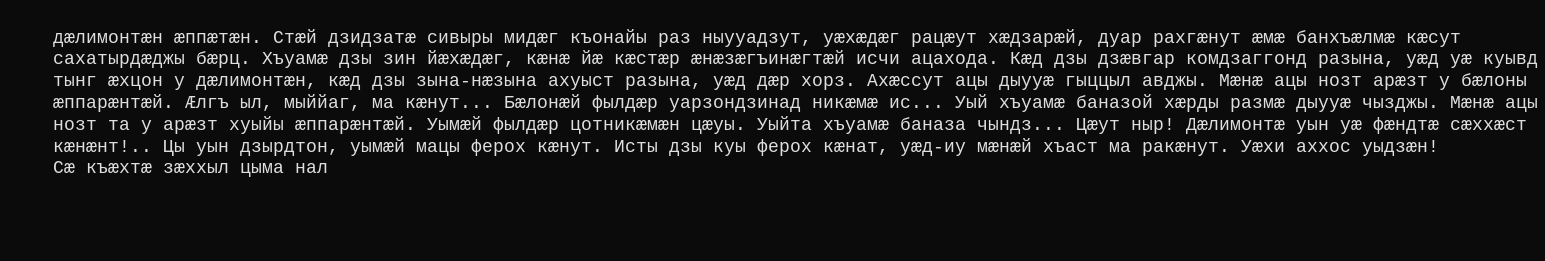дæлимонтæн æппæтæн. Стæй дзидзатæ сивыры мидæг къонайы раз ныууадзут, уæхæдæг рацæут хæдзарæй, дуар рахгæнут æмæ банхъæлмæ кæсут сахатырдæджы бæрц. Хъуамæ дзы зин йæхæдæг, кæнæ йæ кæстæр æнæзæгъинæгтæй исчи ацахода. Кæд дзы дзæвгар комдзаггонд разына, уæд уæ куывд тынг æхцон у дæлимонтæн, кæд дзы зына-нæзына ахуыст разына, уæд дæр хорз. Ахæссут ацы дыууæ гыццыл авджы. Мæнæ ацы нозт арæзт у бæлоны æппарæнтæй. Æлгъ ыл, мыййаг, ма кæнут... Бæлонæй фылдæр уарзондзинад никæмæ ис... Уый хъуамæ баназой хæрды размæ дыууæ чызджы. Мæнæ ацы нозт та у арæзт хуыйы æппарæнтæй. Уымæй фылдæр цотникæмæн цæуы. Уыйта хъуамæ баназа чындз... Цæут ныр! Дæлимонтæ уын уæ фæндтæ сæххæст кæнæнт!.. Цы уын дзырдтон, уымæй мацы ферох кæнут. Исты дзы куы ферох кæнат, уæд-иу мæнæй хъаст ма ракæнут. Уæхи аххос уыдзæн!
Сæ къæхтæ зæххыл цыма нал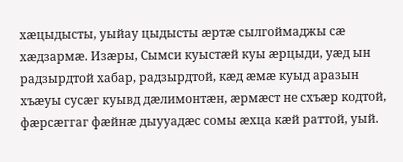хæцыдысты, уыйау цыдысты æртæ сылгоймаджы сæ хæдзармæ. Изæры, Сымси куыстæй куы æрцыди, уæд ын радзырдтой хабар, радзырдтой, кæд æмæ куыд аразын хъæуы сусæг куывд дæлимонтæн, æрмæст не схъæр кодтой, фæрсæггаг фæйнæ дыууадæс сомы æхца кæй раттой, уый.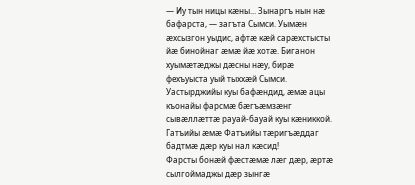— Иу тын ницы кæны... Зынаргъ нын нæ бафарста, — загъта Сымси. Уымæн æхсызгон уыдис, афтæ кæй сарæхстысты йæ бинойнаг æмæ йæ хотæ. Биганон хуымæтæджы дæсны нæу, бирæ фехъуыста уый тыххæй Сымси. Уастырджийы куы бафæндид, æмæ ацы къонайы фарсмæ бæгъæмзæнг сывæллæттæ рауай-бауай куы кæниккой.
Гатъийы æмæ Фатъийы тæригъæддаг бадтмæ дæр куы нал кæсид!
Фарсты бонæй фæстæмæ лæг дæр, æртæ сылгоймаджы дæр зынгæ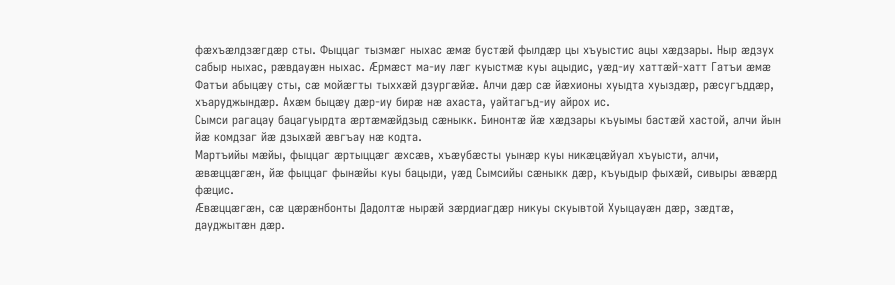фæхъæлдзæгдæр сты. Фыццаг тызмæг ныхас æмæ бустæй фылдæр цы хъуыстис ацы хæдзары. Ныр æдзух сабыр ныхас, рæвдауæн ныхас. Æрмæст ма-иу лæг куыстмæ куы ацыдис, уæд-иу хаттæй-хатт Гатъи æмæ Фатъи абыцæу сты, сæ мойæгты тыххæй дзургæйæ. Алчи дæр сæ йæхионы хуыдта хуыздæр, рæсугъддæр, хъаруджындæр. Ахæм быцæу дæр-иу бирæ нæ ахаста, уайтагъд-иу айрох ис.
Сымси рагацау бацагуырдта æртæмæйдзыд сæныкк. Бинонтæ йæ хæдзары къуымы бастæй хастой, алчи йын йæ комдзаг йæ дзыхæй æвгъау нæ кодта.
Мартъийы мæйы, фыццаг æртыццæг æхсæв, хъæубæсты уынæр куы никæцæйуал хъуысти, алчи, æвæццæгæн, йæ фыццаг фынæйы куы бацыди, уæд Сымсийы сæныкк дæр, къуыдыр фыхæй, сивыры æвæрд фæцис.
Æвæццæгæн, сæ цæрæнбонты Дадолтæ нырæй зæрдиагдæр никуы скуывтой Хуыцауæн дæр, зæдтæ, дауджытæн дæр.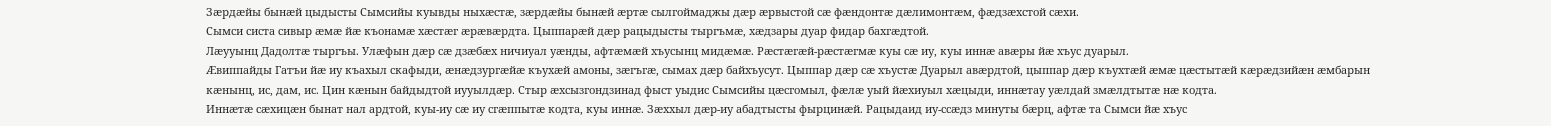Зæрдæйы бынæй цыдысты Сымсийы куывды ныхæстæ, зæрдæйы бынæй æртæ сылгоймаджы дæр æрвыстой сæ фæндонтæ дæлимонтæм, фæдзæхстой сæхи.
Сымси систа сивыр æмæ йæ къонамæ хæстæг æрæвæрдта. Цыппарæй дæр рацыдысты тыргъмæ, хæдзары дуар фидар бахгæдтой.
Лæууынц Дадолтæ тыргъы. Улæфын дæр сæ дзæбæх ничиуал уæнды, афтæмæй хъусынц мидæмæ. Рæстæгæй-рæстæгмæ куы сæ иу, куы иннæ авæры йæ хъус дуарыл.
Æвиппайды Гатъи йæ иу къахыл скафыди, æнæдзургæйæ къухæй амоны, зæгъгæ, сымах дæр байхъусут. Цыппар дæр сæ хъустæ Дуарыл авæрдтой, цыппар дæр къухтæй æмæ цæстытæй кæрæдзийæн æмбарын кæнынц, ис, дам, ис. Цин кæнын байдыдтой иууылдæр. Стыр æхсызгондзинад фыст уыдис Сымсийы цæсгомыл, фæлæ уый йæхиуыл хæцыди, иннæтау уæлдай змæлдтытæ нæ кодта.
Иннæтæ сæхицæн бынат нал ардтой, куы-иу сæ иу сгæппытæ кодта, куы иннæ. Зæххыл дæр-иу абадтысты фырцинæй. Рацыдаид иу-ссæдз минуты бæрц, афтæ та Сымси йæ хъус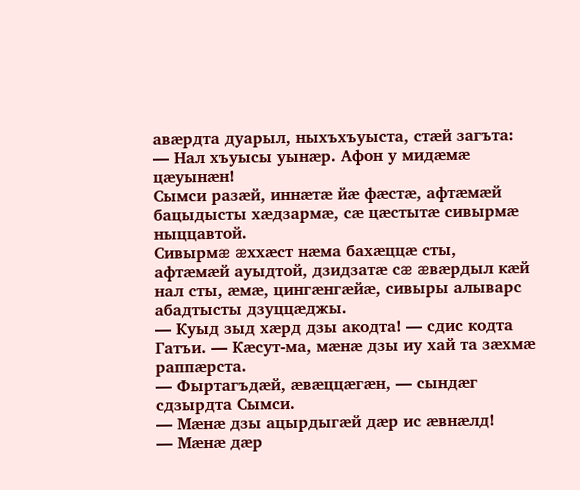авæрдта дуарыл, ныхъхъуыста, стæй загъта:
— Нал хъуысы уынæр. Афон у мидæмæ цæуынæн!
Сымси разæй, иннæтæ йæ фæстæ, афтæмæй бацыдысты хæдзармæ, сæ цæстытæ сивырмæ ныццавтой.
Сивырмæ æххæст нæма бахæццæ сты, афтæмæй ауыдтой, дзидзатæ сæ æвæрдыл кæй нал сты, æмæ, цингæнгæйæ, сивыры алыварс абадтысты дзуццæджы.
— Куыд зыд хæрд дзы акодта! — сдис кодта Гатъи. — Кæсут-ма, мæнæ дзы иу хай та зæхмæ раппæрста.
— Фыртагъдæй, æвæццæгæн, — сындæг сдзырдта Сымси.
— Мæнæ дзы ацырдыгæй дæр ис æвнæлд!
— Мæнæ дæр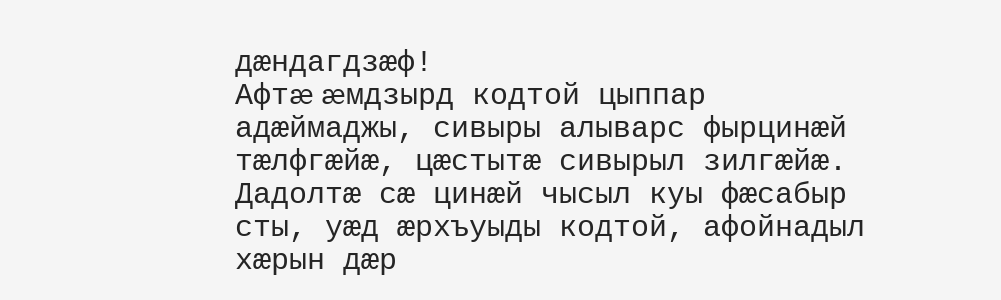дæндагдзæф!
Афтæ æмдзырд кодтой цыппар адæймаджы, сивыры алыварс фырцинæй тæлфгæйæ, цæстытæ сивырыл зилгæйæ.
Дадолтæ сæ цинæй чысыл куы фæсабыр сты, уæд æрхъуыды кодтой, афойнадыл хæрын дæр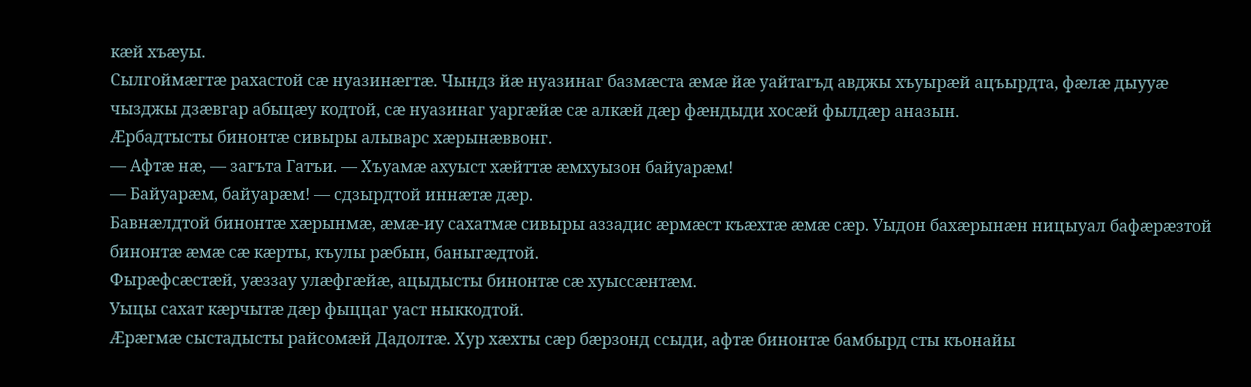кæй хъæуы.
Сылгоймæгтæ рахастой сæ нуазинæгтæ. Чындз йæ нуазинаг базмæста æмæ йæ уайтагъд авджы хъуырæй ацъырдта, фæлæ дыууæ чызджы дзæвгар абыцæу кодтой, сæ нуазинаг уаргæйæ сæ алкæй дæр фæндыди хосæй фылдæр аназын.
Æрбадтысты бинонтæ сивыры алыварс хæрынæввонг.
— Афтæ нæ, — загъта Гатъи. — Хъуамæ ахуыст хæйттæ æмхуызон байуарæм!
— Байуарæм, байуарæм! — сдзырдтой иннæтæ дæр.
Бавнæлдтой бинонтæ хæрынмæ, æмæ-иу сахатмæ сивыры аззадис æрмæст къæхтæ æмæ сæр. Уыдон бахæрынæн ницыуал бафæрæзтой бинонтæ æмæ сæ кæрты, къулы рæбын, баныгæдтой.
Фырæфсæстæй, уæззау улæфгæйæ, ацыдысты бинонтæ сæ хуыссæнтæм.
Уыцы сахат кæрчытæ дæр фыццаг уаст ныккодтой.
Æрæгмæ сыстадысты райсомæй Дадолтæ. Хур хæхты сæр бæрзонд ссыди, афтæ бинонтæ бамбырд сты къонайы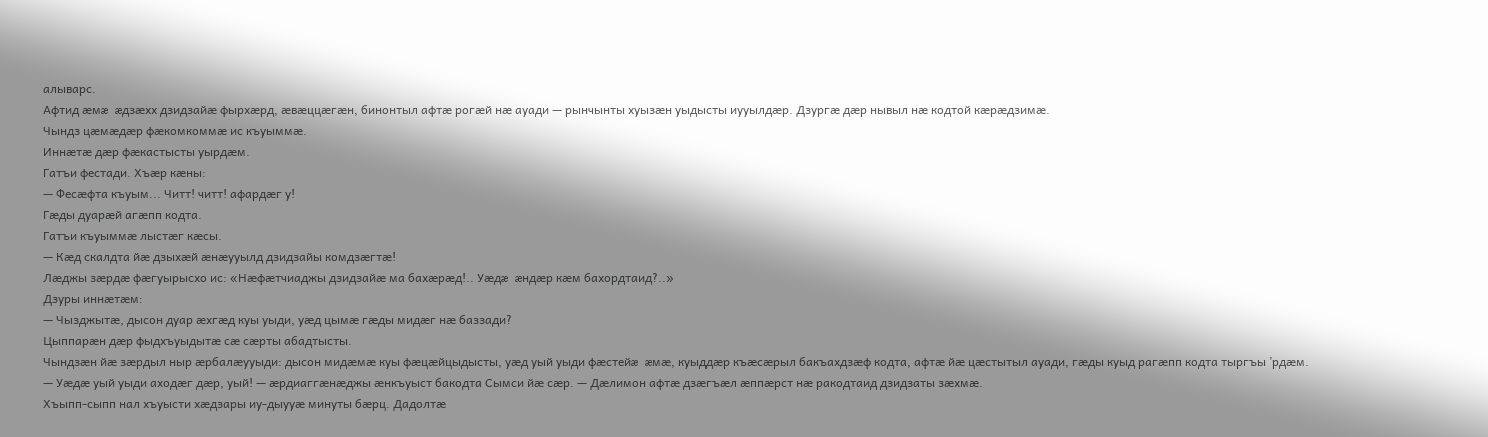алыварс.
Афтид æмæ æдзæхх дзидзайæ фырхæрд, æвæццæгæн, бинонтыл афтæ рогæй нæ ауади — рынчынты хуызæн уыдысты иууылдæр. Дзургæ дæр нывыл нæ кодтой кæрæдзимæ.
Чындз цæмæдæр фæкомкоммæ ис къуыммæ.
Иннæтæ дæр фæкастысты уырдæм.
Гатъи фестади. Хъæр кæны:
— Фесæфта къуым... Читт! читт! афардæг у!
Гæды дуарæй агæпп кодта.
Гатъи къуыммæ лыстæг кæсы.
— Кæд скалдта йæ дзыхæй æнæууылд дзидзайы комдзæгтæ!
Лæджы зæрдæ фæгуырысхо ис: «Нæфæтчиаджы дзидзайæ ма бахæрæд!.. Уæдæ æндæр кæм бахордтаид?..»
Дзуры иннæтæм:
— Чызджытæ, дысон дуар æхгæд куы уыди, уæд цымæ гæды мидæг нæ баззади?
Цыппарæн дæр фыдхъуыдытæ сæ сæрты абадтысты.
Чындзæн йæ зæрдыл ныр æрбалæууыди: дысон мидæмæ куы фæцæйцыдысты, уæд уый уыди фæстейæ æмæ, куыддæр къæсæрыл бакъахдзæф кодта, афтæ йæ цæстытыл ауади, гæды куыд рагæпп кодта тыргъы ’рдæм.
— Уæдæ уый уыди аходæг дæр, уый! — æрдиаггæнæджы æнкъуыст бакодта Сымси йæ сæр. — Дæлимон афтæ дзæгъæл æппæрст нæ ракодтаид дзидзаты зæхмæ.
Хъыпп-сыпп нал хъуысти хæдзары иу-дыууæ минуты бæрц. Дадолтæ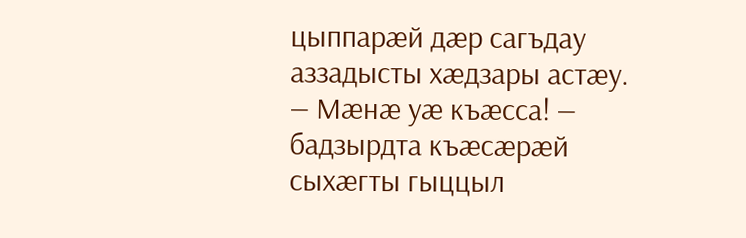цыппарæй дæр сагъдау аззадысты хæдзары астæу.
— Мæнæ уæ къæсса! — бадзырдта къæсæрæй сыхæгты гыццыл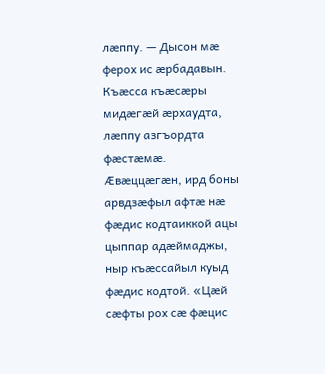лæппу. — Дысон мæ ферох ис æрбадавын.
Къæсса къæсæры мидæгæй æрхаудта, лæппу азгъордта фæстæмæ.
Æвæццæгæн, ирд боны арвдзæфыл афтæ нæ фæдис кодтаиккой ацы цыппар адæймаджы, ныр къæссайыл куыд фæдис кодтой. «Цæй сæфты рох сæ фæцис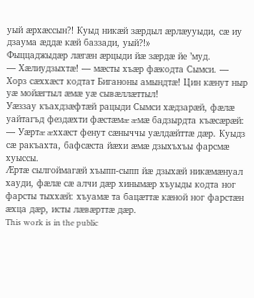уый æрхæссын?! Куыд никæй зæрдыл æрлæууыди, сæ иу дзаума æддæ кæй баззади, уый?!»
Фыццаджыдæр лæгæн æрцыди йæ зæрдæ йе ’муд.
— Хæлиудзыхтæ! — мæсты хъæр фæкодта Сымси. — Хорз сæххæст кодтат Биганоны амындтæ! Цин кæнут ныр уæ мойæгтыл æмæ уæ сывæллæттыл!
Уæззау къахдзæфтæй рацыди Сымси хæдзарæй, фæлæ уайтагъд фездæхти фæстæмæ æмæ бадзырдта къæсæрæй:
— Уæртæ æххæст фенут сæныччы уæлдæйттæ дæр. Куыдз сæ ракъахта, бафсæста йæхи æмæ дзыхъхъы фарсмæ хуыссы.
Æртæ сылгоймагæй хъыпп-сыпп йæ дзыхæй никæмæнуал хауди, фæлæ сæ алчи дæр хинымæр хъуыды кодта ног фарсты тыххæй: хъуамæ та бацæттæ кæной ног фарстæн æхца дæр, исты лæвæрттæ дæр.
This work is in the public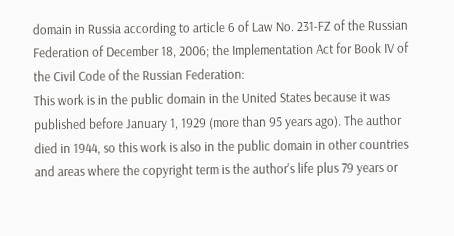domain in Russia according to article 6 of Law No. 231-FZ of the Russian Federation of December 18, 2006; the Implementation Act for Book IV of the Civil Code of the Russian Federation:
This work is in the public domain in the United States because it was published before January 1, 1929 (more than 95 years ago). The author died in 1944, so this work is also in the public domain in other countries and areas where the copyright term is the author's life plus 79 years or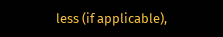less (if applicable),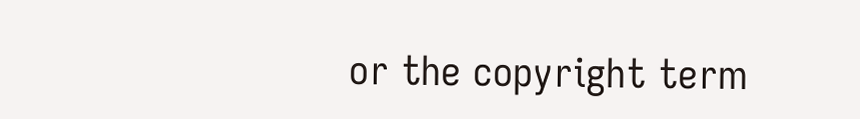or the copyright term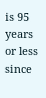is 95 years or less since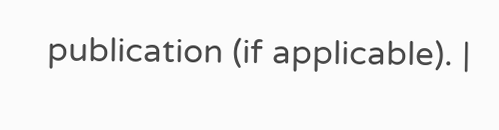publication (if applicable). |